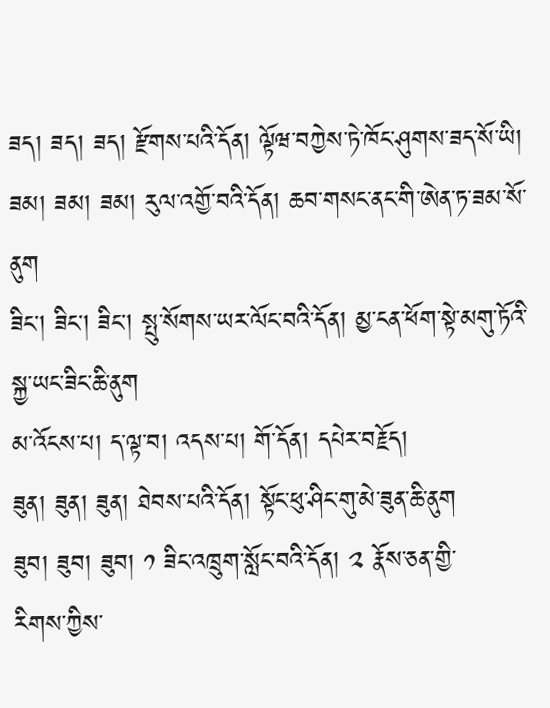ཟད། ཟད། ཟད། རྫོགས་པའི་དོན། ལྟོཝ་བཀྱེས་ཏེ་ཁོང་ཤུགས་ཟད་སོ་ཡི།
ཟམ། ཟམ། ཟམ། རུལ་འགྱོ་བའི་དོན། ཆབ་གསང་ནང་གི་ཨེན་ཏ་ཟམ་སོ་ནུག
ཟིང། ཟིང། ཟིང། སྤུ་སོགས་ཡར་ལོང་བའི་དོན། མྱ་ངན་ཕོག་སྟེ་མགུ་ཏོའི་སྐྱ་ཡང་ཟིང་ཆི་ནུག
མ་འོངས་པ། ད་ལྟ་བ། འདས་པ། གོ་དོན། དཔེར་བརྗོད།
ཟུན། ཟུན། ཟུན། ཐེབས་པའི་དོན། སྟོང་ཕུ་ཤིང་གུ་མེ་ཟུན་ཆི་ནུག
ཟུབ། ཟུབ། ཟུབ། ༡ ཟིང་འཁྲུག་སློང་བའི་དོན། ༢ རྣོས་ཅན་གྱི་
རིགས་ཀྱིས་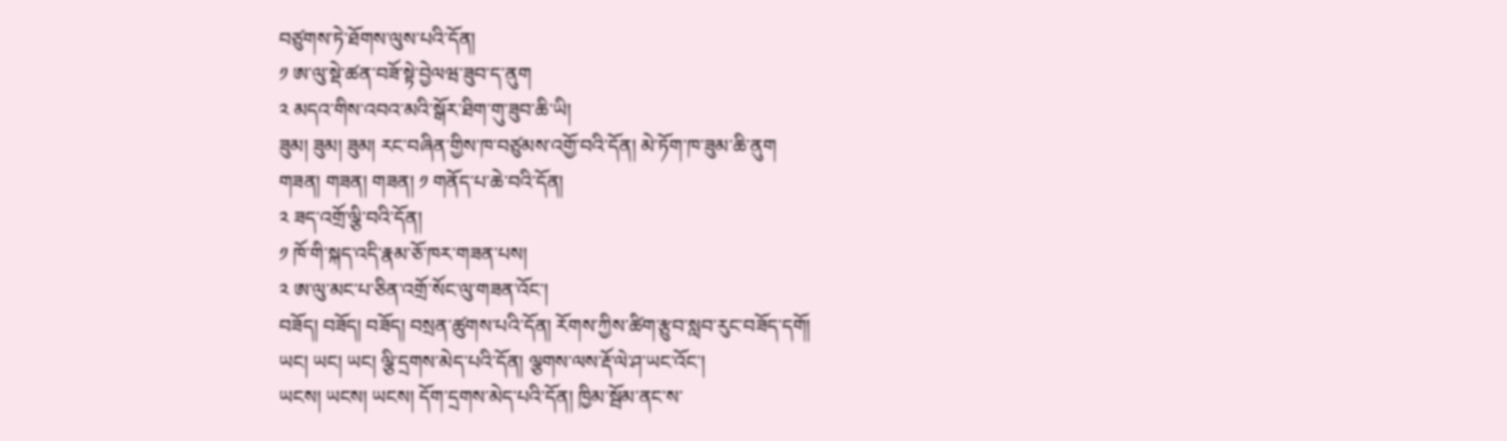བཙུགས་ཏེ་ཐོགས་ལུས་པའི་དོན།
༡ ཨ་ལུ་སྡེ་ཚན་བཟོ་སྟེ་བྱེལཝ་ཟུབ་ད་ནུག
༢ མདའ་གིས་འབའ་མའི་སྒོར་ཐིག་གུ་ཟུབ་ཆི་ཡི།
ཟུམ། ཟུམ། ཟུམ། རང་བཞིན་གྱིས་ཁ་བཙུམས་འགྱོ་བའི་དོན། མེ་ཏོག་ཁ་ཟུམ་ཆི་ནུག
གཟན། གཟན། གཟན། ༡ གནོད་པ་ཆེ་བའི་དོན།
༢ ཟད་འགྲོ་ལྕི་བའི་དོན།
༡ ཁོ་གི་སྐད་འདི་རྣམ་ཅོ་ཁར་གཟན་པས།
༢ ཨ་ལུ་མང་པ་ཅིན་འགྲོ་སོང་ལུ་གཟན་འོང་།
བཟོད། བཟོད། བཟོད། བསྲན་ཚུགས་པའི་དོན། རོགས་ཀྱིས་ཚིག་རྩུབ་སླབ་རུང་བཟོད་དགོ།
ཡང། ཡང། ཡང། ལྕི་དྲགས་མེད་པའི་དོན། ལྕགས་ལས་རྡོ་ལེ་ཤ་ཡང་འོང་།
ཡངས། ཡངས། ཡངས། དོག་དྲགས་མེད་པའི་དོན། ཁྱིམ་སྦོམ་ནང་ས་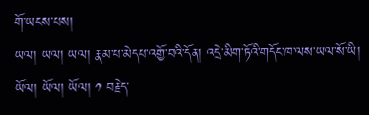གོ་ཡངས་པས།
ཡལ། ཡལ། ཡལ། རྣམ་པ་མེདཔ་འགྱོ་བའི་དོན། འདྲེ་མིག་ཏོའི་གདོང་ཁ་ལས་ཡལ་སོ་ཡི།
ཡོལ། ཡོལ། ཡོལ། ༡ བརྗེད་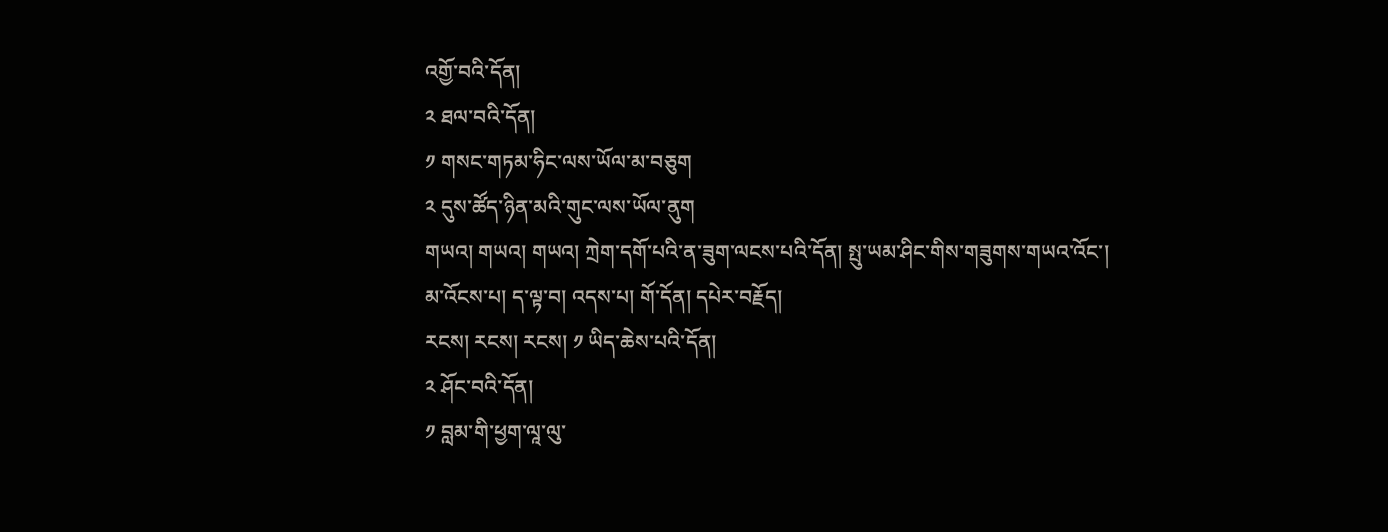འགྱོ་བའི་དོན།
༢ ཐལ་བའི་དོན།
༡ གསང་གཏམ་ཧིང་ལས་ཡོལ་མ་བཅུག
༢ དུས་ཚོད་ཉིན་མའི་གུང་ལས་ཡོལ་ནུག
གཡའ། གཡའ། གཡའ། ཀྲེག་དགོ་པའི་ན་ཟུག་ལངས་པའི་དོན། སྤུ་ཡམ་ཤིང་གིས་གཟུགས་གཡའ་འོང་།
མ་འོངས་པ། ད་ལྟ་བ། འདས་པ། གོ་དོན། དཔེར་བརྗོད།
རངས། རངས། རངས། ༡ ཡིད་ཆེས་པའི་དོན།
༢ ཤོང་བའི་དོན།
༡ བླམ་གི་ཕྱག་ལཱ་ལུ་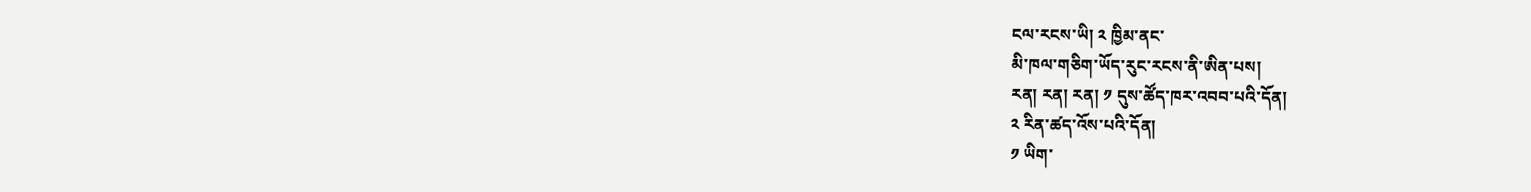ངལ་རངས་ཡི། ༢ ཁྱིམ་ནང་
མི་ཁལ་གཅིག་ཡོད་རུང་རངས་ནི་ཨིན་པས།
རན། རན། རན། ༡ དུས་ཚོད་ཁར་འབབ་པའི་དོན།
༢ རིན་ཚད་འོས་པའི་དོན།
༡ ཡིག་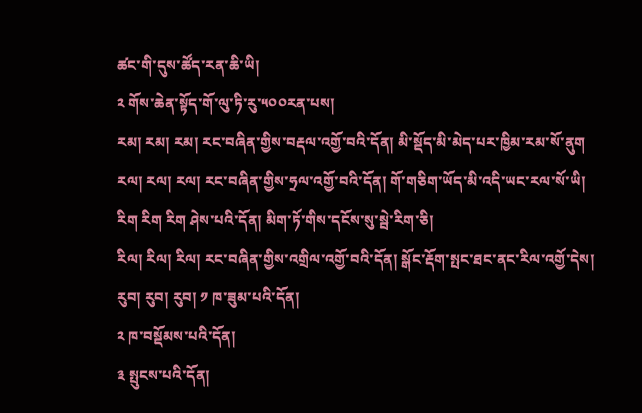ཚང་གི་དུས་ཚོད་རན་ཆི་ཡི།
༢ གོས་ཆེན་སྟོད་གོ་ལུ་ཏི་རུ་༥༠༠རན་པས།
རམ། རམ། རམ། རང་བཞིན་གྱིས་བརྡལ་འགྱོ་བའི་དོན། མི་སྡོད་མི་མེད་པར་ཁྱིམ་རམ་སོ་ནུག
རལ། རལ། རལ། རང་བཞིན་གྱིས་ཧྲལ་འགྱོ་བའི་དོན། གོ་གཅིག་ཡོད་མི་འདི་ཡང་རལ་སོ་ཡི།
རིག རིག རིག ཤེས་པའི་དོན། མིག་ཏོ་གིས་དངོས་སུ་སྦེ་རིག་ཅི།
རིལ། རིལ། རིལ། རང་བཞིན་གྱིས་འགྲིལ་འགྱོ་བའི་དོན། སྒོང་རྡོག་སྤང་ཐང་ནང་རིལ་འགྱོ་དེས།
རུབ། རུབ། རུབ། ༡ ཁ་ཟུམ་པའི་དོན།
༢ ཁ་བསྡོམས་པའི་དོན།
༣ སྤུངས་པའི་དོན།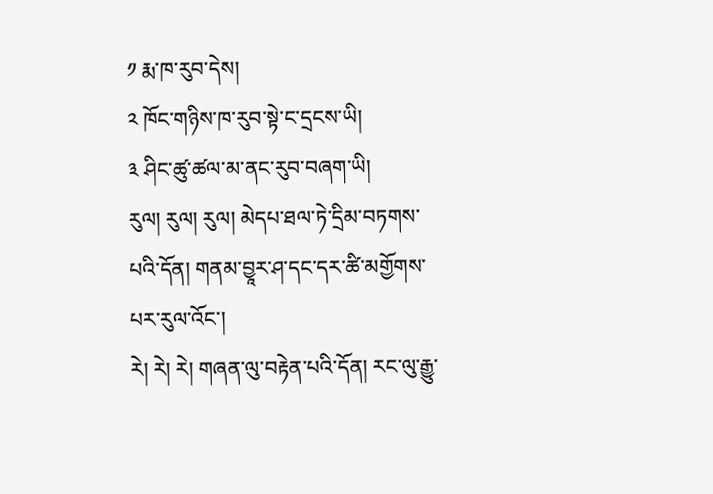༡ རྨ་ཁ་རུབ་དེས།
༢ ཁོང་གཉིས་ཁ་རུབ་སྟེ་ང་དྲངས་ཡི།
༣ ཤིང་ཚུ་ཚལ་མ་ནང་རུབ་བཞག་ཡི།
རུལ། རུལ། རུལ། མེདཔ་ཐལ་ཏེ་དྲིམ་བཏགས་པའི་དོན། གནམ་བྱཱར་ཤ་དང་དར་ཚི་མགྱོགས་པར་རུལ་འོང་།
རེ། རེ། རེ། གཞན་ལུ་བརྟེན་པའི་དོན། རང་ལུ་རྒྱུ་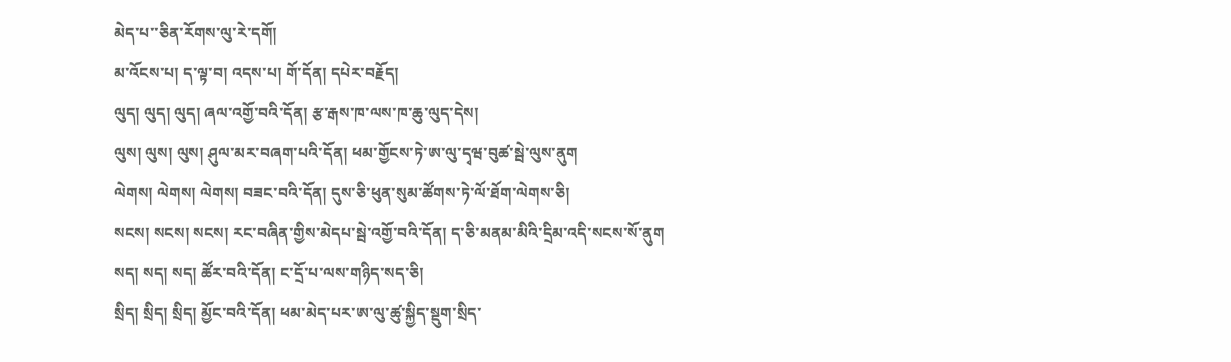མེད་པ་་ཅིན་རོགས་ལུ་རེ་དགོ།
མ་འོངས་པ། ད་ལྟ་བ། འདས་པ། གོ་དོན། དཔེར་བརྗོད།
ལུད། ལུད། ལུད། ཞལ་འགྱོ་བའི་དོན། རྩ་རྒས་ཁ་ལས་ཁ་ཆུ་ལུད་དེས།
ལུས། ལུས། ལུས། ཤུལ་མར་བཞག་པའི་དོན། ཕམ་གྱོངས་ཏེ་ཨ་ལུ་དྭཝ་བུཚ་སྦེ་ལུས་ནུག
ལེགས། ལེགས། ལེགས། བཟང་བའི་དོན། དུས་ཅི་ཕུན་སུམ་ཚོགས་ཏེ་ལོ་ཐོག་ལེགས་ཅི།
སངས། སངས། སངས། རང་བཞིན་གྱིས་མེདཔ་སྦེ་འགྱོ་བའི་དོན། ད་ཅི་མནམ་མིའི་དྲིམ་འདི་སངས་སོ་ནུག
སད། སད། སད། ཚོར་བའི་དོན། ང་དྲོ་པ་ལས་གཉིད་སད་ཅི།
སྲིད། སྲིད། སྲིད། མྱོང་བའི་དོན། ཕམ་མེད་པར་ཨ་ལུ་ཚུ་སྐྱིད་སྡུག་སྲིད་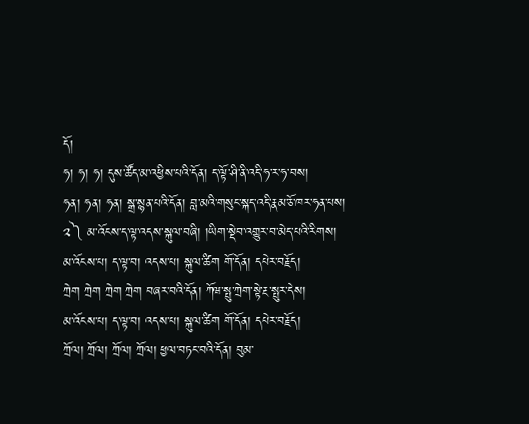དོ།
ཧ། ཧ། ཧ། དུས་ཚོད་མ་འཕྱིས་པའི་དོན། ད་ལྟོ་ཤི་ནི་འདི་ཧ་ར་ཧ་བས།
ཧན། ཧན། ཧན། སྒྲ་སྙན་པའི་དོན། བླ་མའི་གསུང་སྐད་འདི་རྣམ་ཅོ་ཁར་ཧན་པས།
༢༽ མ་འོངས་ད་ལྟ་འདས་སྐུལ་བཞི། །ཡིག་སྡེབ་འགྱུར་བ་མེད་པའི་རིགས།
མ་འོངས་པ། ད་ལྟ་བ། འདས་པ། སྐུལ་ཚིག གོ་དོན། དཔེར་བརྗོད།
ཀྲེག ཀྲེག ཀྲེག ཀྲེག བཞར་བའི་དོན། ཀོཝ་སྤུ་ཀྲེག་སྟེ་རྔ་སྤུར་དེས།
མ་འོངས་པ། ད་ལྟ་བ། འདས་པ། སྐུལ་ཚིག གོ་དོན། དཔེར་བརྗོད།
ཀྲོལ། ཀྲོལ། ཀྲོལ། ཀྲོལ། ཕྱལ་བཏང་བའི་དོན། བུམ་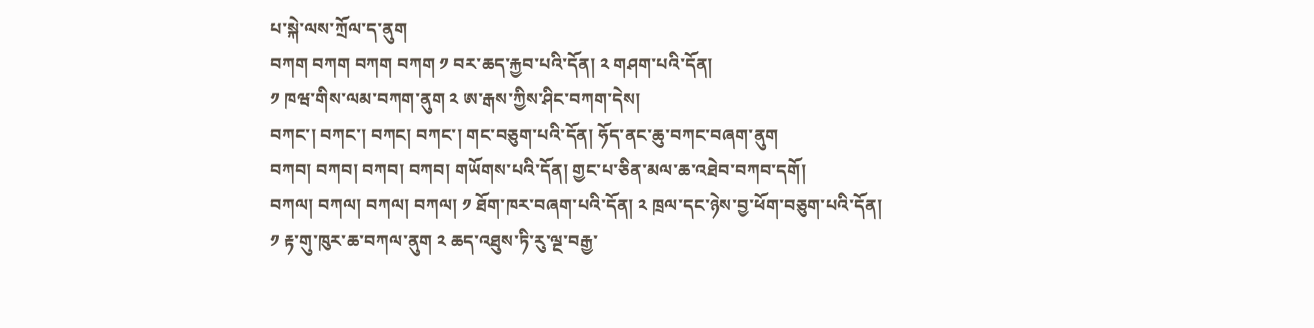པ་སྐེ་ལས་ཀྲོལ་ད་ནུག
བཀག བཀག བཀག བཀག ༡ བར་ཆད་རྐྱབ་པའི་དོན། ༢ གཤག་པའི་དོན།
༡ ཁཝ་གིས་ལམ་བཀག་ནུག ༢ ཨ་རྒས་ཀྱིས་ཤིང་བཀག་དེས།
བཀང་། བཀང་། བཀང། བཀང་། གང་བཅུག་པའི་དོན། ཧོད་ནང་ཆུ་བཀང་བཞག་ནུག
བཀབ། བཀབ། བཀབ། བཀབ། གཡོགས་པའི་དོན། གྱང་པ་ཅིན་མལ་ཆ་འཐེབ་བཀབ་དགོ།
བཀལ། བཀལ། བཀལ། བཀལ། ༡ ཐོག་ཁར་བཞག་པའི་དོན། ༢ ཁྲལ་དང་ཉེས་བྱ་ཕོག་བཅུག་པའི་དོན།
༡ རྟ་གུ་ཁུར་ཆ་བཀལ་ནུག ༢ ཆད་འཐུས་ཏི་རུ་ལྔ་བརྒྱ་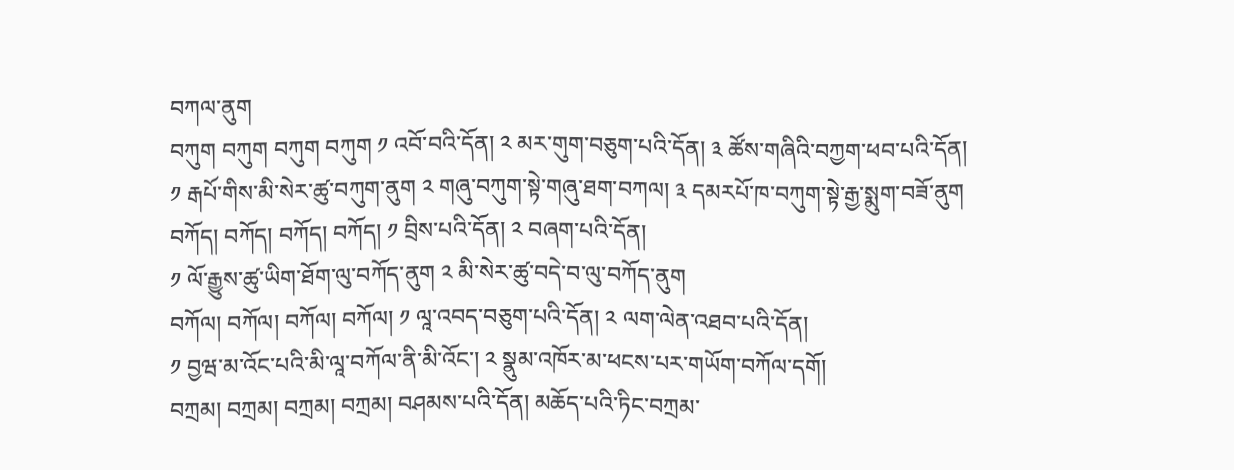བཀལ་ནུག
བཀུག བཀུག བཀུག བཀུག ༡ འབོ་བའི་དོན། ༢ མར་གུག་བཅུག་པའི་དོན། ༣ ཚོས་གཞིའི་བཀྱག་ཕབ་པའི་དོན།
༡ རྒཔོ་གིས་མི་སེར་ཚུ་བཀུག་ནུག ༢ གཞུ་བཀུག་སྟེ་གཞུ་ཐག་བཀལ། ༣ དམརཔོ་ཁ་བཀུག་སྟེ་རྒྱ་སྨུག་བཟོ་ནུག
བཀོད། བཀོད། བཀོད། བཀོད། ༡ བྲིས་པའི་དོན། ༢ བཞག་པའི་དོན།
༡ ལོ་རྒྱུས་ཚུ་ཡིག་ཐོག་ལུ་བཀོད་ནུག ༢ མི་སེར་ཚུ་བདེ་བ་ལུ་བཀོད་ནུག
བཀོལ། བཀོལ། བཀོལ། བཀོལ། ༡ ལཱ་འབད་བཅུག་པའི་དོན། ༢ ལག་ལེན་འཐབ་པའི་དོན།
༡ བྱཝ་མ་འོང་པའི་མི་ལཱ་བཀོལ་ནི་མི་འོང་། ༢ སྣུམ་འཁོར་མ་ཕངས་པར་གཡོག་བཀོལ་དགོ།
བཀྲམ། བཀྲམ། བཀྲམ། བཀྲམ། བཤམས་པའི་དོན། མཆོད་པའི་ཏིང་བཀྲམ་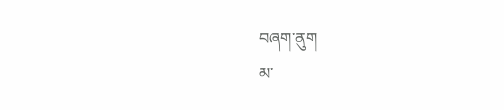བཞག་ནུག
མ་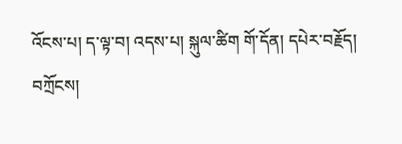འོངས་པ། ད་ལྟ་བ། འདས་པ། སྐུལ་ཚིག གོ་དོན། དཔེར་བརྗོད།
བཀྲོངས།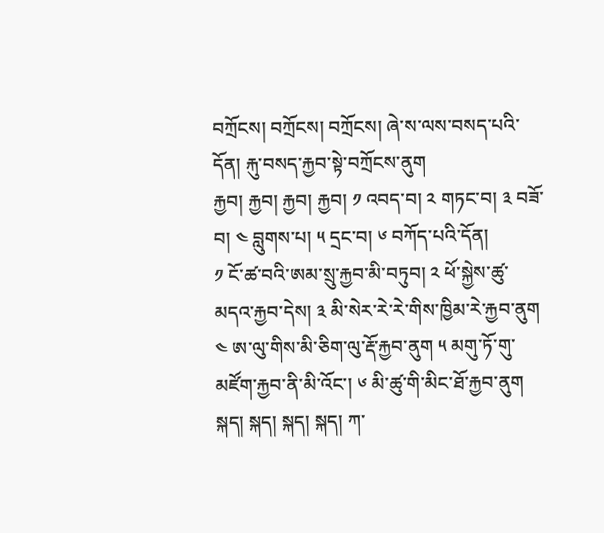བཀྲོངས། བཀྲོངས། བཀྲོངས། ཞེ་ས་ལས་བསད་པའི་དོན། རྐུ་བསད་རྐྱབ་སྟེ་བཀྲོངས་ནུག
རྐྱབ། རྐྱབ། རྐྱབ། རྐྱབ། ༡ འབད་བ། ༢ གཏང་བ། ༣ བཟོ་བ། ༤ བླུགས་པ། ༥ དྲང་བ། ༦ བཀོད་པའི་དོན།
༡ ངོ་ཚ་བའི་ཨམ་སྲུ་རྐྱབ་མི་བཏུབ། ༢ ཕོ་སྐྱེས་ཚུ་མདའ་རྐྱབ་དེས། ༣ མི་སེར་རེ་རེ་གིས་ཁྱིམ་རེ་རྐྱབ་ནུག ༤ ཨ་ལུ་གིས་མི་ཅིག་ལུ་རྡོ་རྐྱབ་ནུག ༥ མགུ་ཏོ་གུ་མཛོག་རྐྱབ་ནི་མི་འོང་། ༦ མི་ཚུ་གི་མིང་ཐོ་རྐྱབ་ནུག
སྐད། སྐད། སྐད། སྐད། ཀ་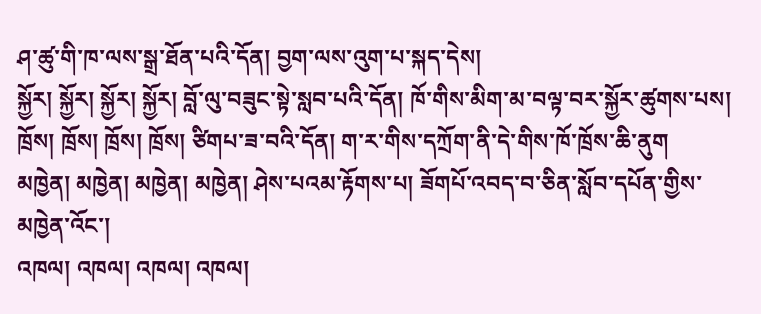ཤ་ཚུ་གི་ཁ་ལས་སྒྲ་ཐོན་པའི་དོན། བྱག་ལས་འུག་པ་སྐད་དེས།
སྐྱོར། སྐྱོར། སྐྱོར། སྐྱོར། བློ་ལུ་བཟུང་སྟེ་སླབ་པའི་དོན། ཁོ་གིས་མིག་མ་བལྟ་བར་སྐྱོར་ཚུགས་པས།
ཁྲོས། ཁྲོས། ཁྲོས། ཁྲོས། ཙིགཔ་ཟ་བའི་དོན། ག་ར་གིས་དཀྲོག་ནི་དེ་གིས་ཁོ་ཁྲོས་ཆི་ནུག
མཁྱེན། མཁྱེན། མཁྱེན། མཁྱེན། ཤེས་པའམ་རྟོགས་པ། ཟོགཔོ་འབད་བ་ཅིན་སློབ་དཔོན་གྱིས་མཁྱེན་འོང་།
འཁལ། འཁལ། འཁལ། འཁལ།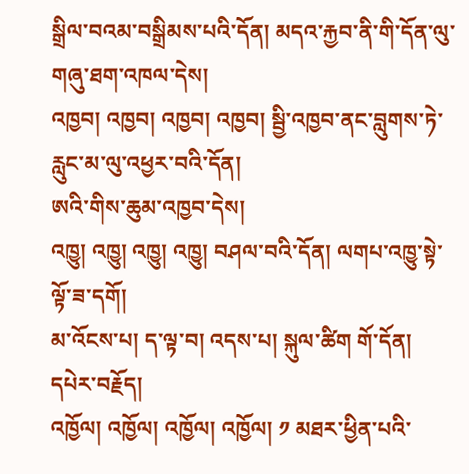སྒྲིལ་བའམ་བསྒྲིམས་པའི་དོན། མདའ་རྐྱབ་ནི་གི་དོན་ལུ་གཞུ་ཐག་འཁལ་དེས།
འཁྱབ། འཁྱབ། འཁྱབ། འཁྱབ། སྦྱི་འཁྱབ་ནང་བླུགས་ཏེ་རླུང་མ་ལུ་འཕྱར་བའི་དོན།
ཨའི་གིས་ཆུམ་འཁྱབ་དེས།
འཁྱུ། འཁྱུ། འཁྱུ། འཁྱུ། བཤལ་བའི་དོན། ལགཔ་འཁྱུ་སྟེ་ལྟོ་ཟ་དགོ།
མ་འོངས་པ། ད་ལྟ་བ། འདས་པ། སྐུལ་ཚིག གོ་དོན། དཔེར་བརྗོད།
འཁྱོལ། འཁྱོལ། འཁྱོལ། འཁྱོལ། ༡ མཐར་ཕྱིན་པའི་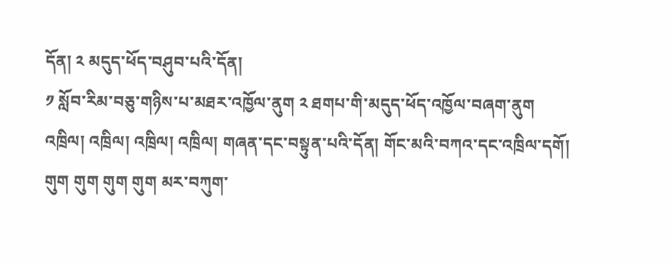དོན། ༢ མདུད་ཕོད་བཤུབ་པའི་དོན།
༡ སློབ་རིམ་བཅུ་གཉིས་པ་མཐར་འཁྱོལ་ནུག ༢ ཐགཔ་གི་མདུད་ཕོད་འཁྱོལ་བཞག་ནུག
འཁྲིལ། འཁྲིལ། འཁྲིལ། འཁྲིལ། གཞན་དང་བསྟུན་པའི་དོན། གོང་མའི་བཀའ་དང་འཁྲིལ་དགོ།
གུག གུག གུག གུག མར་བཀུག་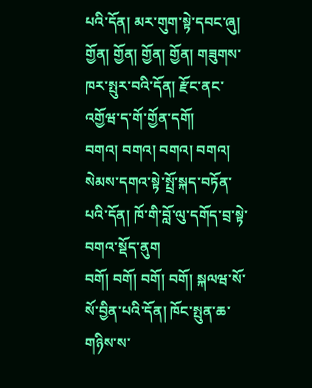པའི་དོན། མར་གུག་སྟེ་དབང་ཞུ།
གྱོན། གྱོན། གྱོན། གྱོན། གཟུགས་ཁར་སྤུར་བའི་དོན། རྫོང་ནང་འགྱོཝ་ད་གོ་གྱོན་དགོ།
བགའ། བགའ། བགའ། བགའ། སེམས་དགའ་སྟེ་སྤྲོ་སྐད་བཏོན་པའི་དོན། ཁོ་གི་བློ་ལུ་དགོད་བྲ་སྟེ་བགའ་སྡོད་ནུག
བགོ། བགོ། བགོ། བགོ། སྐལཝ་སོ་སོ་བྱིན་པའི་དོན། ཁོང་སྤུན་ཆ་གཉིས་ས་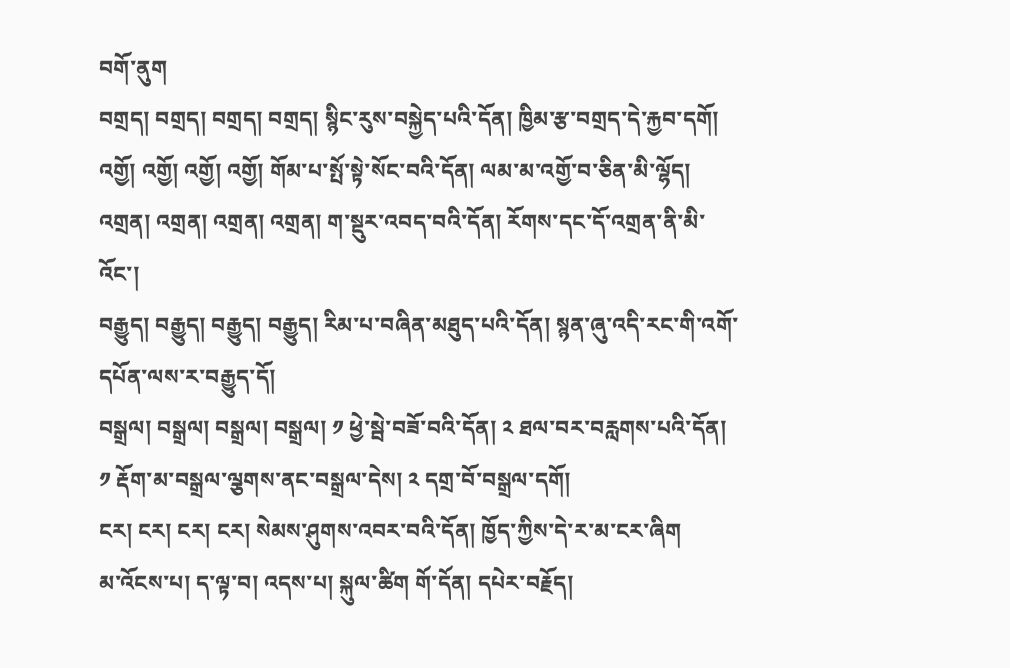བགོ་ནུག
བགྲད། བགྲད། བགྲད། བགྲད། སྙིང་རུས་བསྐྱེད་པའི་དོན། ཁྱིམ་རྩ་བགྲད་དེ་རྐྱབ་དགོ།
འགྱོ། འགྱོ། འགྱོ། འགྱོ། གོམ་པ་སྤོ་སྟེ་སོང་བའི་དོན། ལམ་མ་འགྱོ་བ་ཅིན་མི་ལྷོད།
འགྲན། འགྲན། འགྲན། འགྲན། ག་སྡུར་འབད་བའི་དོན། རོགས་དང་དོ་འགྲན་ནི་མི་འོང་།
བརྒྱུད། བརྒྱུད། བརྒྱུད། བརྒྱུད། རིམ་པ་བཞིན་མཐུད་པའི་དོན། སྙན་ཞུ་འདི་རང་གི་འགོ་དཔོན་ལས་ར་བརྒྱུད་དོ།
བསྒྲལ། བསྒྲལ། བསྒྲལ། བསྒྲལ། ༡ ཕྱེ་སྦེ་བཟོ་བའི་དོན། ༢ ཐལ་བར་བརླགས་པའི་དོན།
༡ རྡོག་མ་བསྒྲལ་ལྕགས་ནང་བསྒྲལ་དེས། ༢ དགྲ་བོ་བསྒྲལ་དགོ།
ངར། ངར། ངར། ངར། སེམས་ཤུགས་འབར་བའི་དོན། ཁྱོད་ཀྱིས་དེ་ར་མ་ངར་ཞིག
མ་འོངས་པ། ད་ལྟ་བ། འདས་པ། སྐུལ་ཚིག གོ་དོན། དཔེར་བརྗོད།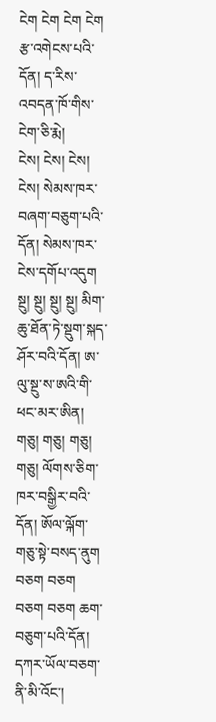ངེག ངེག ངེག ངེག རྩ་འགེངས་པའི་དོན། ད་རིས་འབདན་ཁོ་གིས་ངེག་ཅི་རྨེ།
ངེས། ངེས། ངེས། ངེས། སེམས་ཁར་བཞག་བཅུག་པའི་དོན། སེམས་ཁར་ངེས་དགོཔ་འདུག
སྔུ། སྔུ། སྔུ། སྔུ། མིག་ཆུ་ཐོན་ཏེ་སྡུག་སྐད་ཤོར་བའི་དོན། ཨ་ལུ་སྔུ་ས་ཨའི་གི་ཕང་མར་ཨིན།
གཅུ། གཅུ། གཅུ། གཅུ། ལོགས་ཅིག་ཁར་བསྒྱིར་བའི་དོན། ཨོལ་ལྐོག་གཅུ་སྟེ་བསད་ནུག
བཅག བཅག བཅག བཅག ཆག་བཅུག་པའི་དོན། དཀར་ཡོལ་བཅག་ནི་མི་འོང་།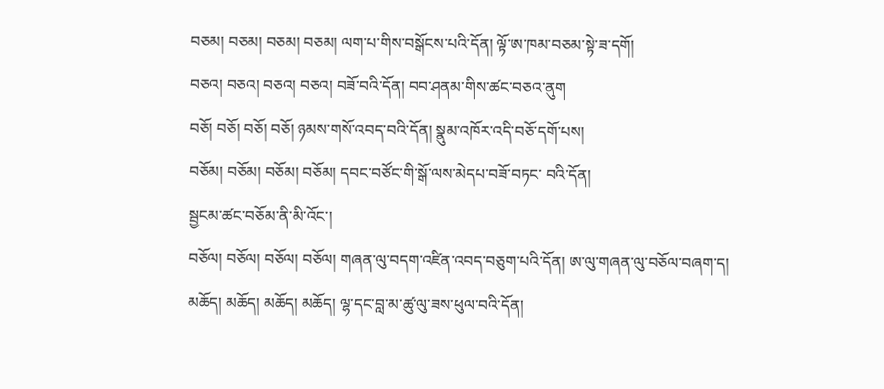བཅམ། བཅམ། བཅམ། བཅམ། ལག་པ་གིས་བསྒོངས་པའི་དོན། ལྟོ་ཨ་ཁམ་བཅམ་སྟེ་ཟ་དགོ།
བཅའ། བཅའ། བཅའ། བཅའ། བཟོ་བའི་དོན། བབ་ཤནམ་གིས་ཚང་བཅའ་ནུག
བཅོ། བཅོ། བཅོ། བཅོ། ཉམས་གསོ་འབད་བའི་དོན། སྣུམ་འཁོར་འདི་བཅོ་དགོ་པས།
བཅོམ། བཅོམ། བཅོམ། བཅོམ། དབང་བཙོང་གི་སྒོ་ལས་མེདཔ་བཟོ་བཏང་ བའི་དོན།
སྦྱངམ་ཚང་བཅོམ་ནི་མི་འོང་།
བཅོལ། བཅོལ། བཅོལ། བཅོལ། གཞན་ལུ་བདག་འཛིན་འབད་བཅུག་པའི་དོན། ཨ་ལུ་གཞན་ལུ་བཅོལ་བཞག་ད།
མཆོད། མཆོད། མཆོད། མཆོད། ལྷ་དང་བླ་མ་ཚུ་ལུ་ཟས་ཕུལ་བའི་དོན།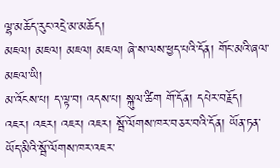ལྷ་མཆོད་རུང་འདྲེ་མ་མཆོད།
མཇལ། མཇལ། མཇལ། མཇལ། ཞེ་ས་ལས་ཕྱད་པའི་དོན། གོང་མའི་ཞལ་མཇལ་ཡི།
མ་འོངས་པ། ད་ལྟ་བ། འདས་པ། སྐུལ་ཚིག གོ་དོན། དཔེར་བརྗོད།
འཇར། འཇར། འཇར། འཇར། སྦོ་ལོགས་ཁར་བཅར་བའི་དོན། ཡོན་ཏན་ཡོད་མིའི་སྦོ་ལོགས་ཁར་འཇར་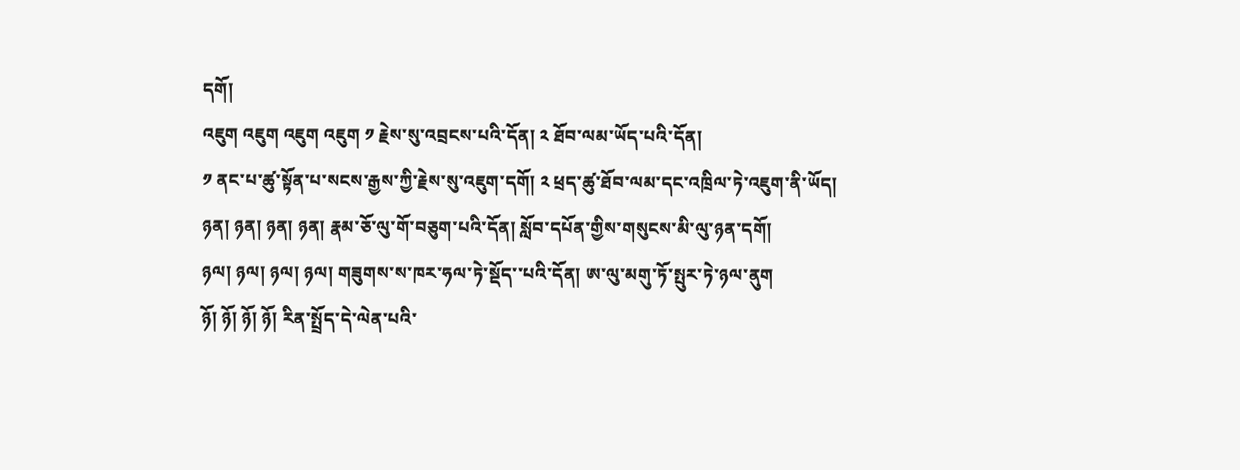དགོ།
འཇུག འཇུག འཇུག འཇུག ༡ རྗེས་སུ་འབྲངས་པའི་དོན། ༢ ཐོབ་ལམ་ཡོད་པའི་དོན།
༡ ནང་པ་ཚུ་སྟོན་པ་སངས་རྒྱས་ཀྱི་རྗེས་སུ་འཇུག་དགོ། ༢ ཕྲད་ཚུ་ཐོབ་ལམ་དང་འཁྲིལ་ཏེ་འཇུག་ནི་ཡོད།
ཉན། ཉན། ཉན། ཉན། རྣམ་ཅོ་ལུ་གོ་བཅུག་པའི་དོན། སློབ་དཔོན་གྱིས་གསུངས་མི་ལུ་ཉན་དགོ།
ཉལ། ཉལ། ཉལ། ཉལ། གཟུགས་ས་ཁར་ཧལ་ཏེ་སྡོད་་པའི་དོན། ཨ་ལུ་མགུ་ཏོ་སྤུར་ཏེ་ཉལ་ནུག
ཉོ། ཉོ། ཉོ། ཉོ། རིན་སྤྲོད་དེ་ལེན་པའི་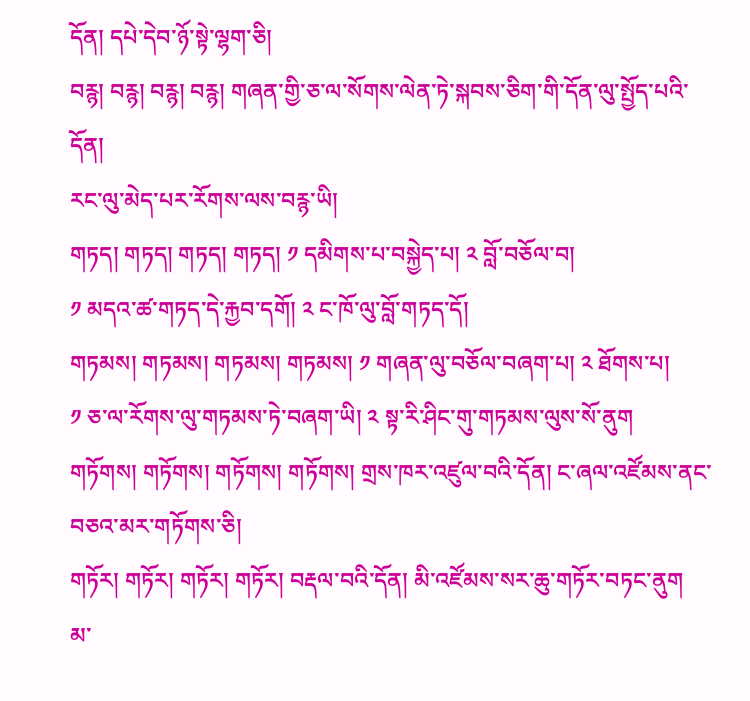དོན། དཔེ་དེབ་ཉོ་སྟེ་ལྷག་ཅི།
བརྙ། བརྙ། བརྙ། བརྙ། གཞན་གྱི་ཅ་ལ་སོགས་ལེན་ཏེ་སྐབས་ཅིག་གི་དོན་ལུ་སྤྱོད་པའི་དོན།
རང་ལུ་མེད་པར་རོགས་ལས་བརྙ་ཡི།
གཏད། གཏད། གཏད། གཏད། ༡ དམིགས་པ་བསྐྱེད་པ། ༢ བློ་བཅོལ་བ།
༡ མདའ་ཚ་གཏད་དེ་རྐྱབ་དགོ། ༢ ང་ཁོ་ལུ་བློ་གཏད་དོ།
གཏམས། གཏམས། གཏམས། གཏམས། ༡ གཞན་ལུ་བཅོལ་བཞག་པ། ༢ ཐོགས་པ།
༡ ཅ་ལ་རོགས་ལུ་གཏམས་ཏེ་བཞག་ཡི། ༢ སྟ་རི་ཤིང་གུ་གཏམས་ལུས་སོ་ནུག
གཏོགས། གཏོགས། གཏོགས། གཏོགས། གྲས་ཁར་འཛུལ་བའི་དོན། ང་ཞལ་འཛོམས་ནང་བཅའ་མར་གཏོགས་ཅི།
གཏོར། གཏོར། གཏོར། གཏོར། བརྡལ་བའི་དོན། མི་འཛོམས་སར་ཆུ་གཏོར་བཏང་ནུག
མ་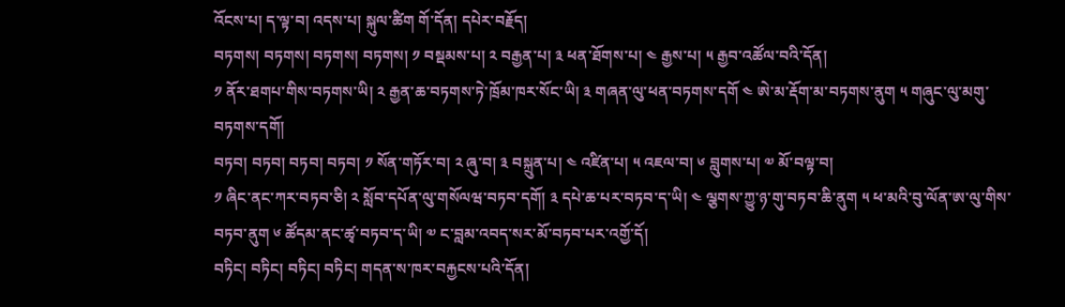འོངས་པ། ད་ལྟ་བ། འདས་པ། སྐུལ་ཚིག གོ་དོན། དཔེར་བརྗོད།
བཏགས། བཏགས། བཏགས། བཏགས། ༡ བསྡམས་པ། ༢ བརྒྱན་པ། ༣ ཕན་ཐོགས་པ། ༤ རྒྱས་པ། ༥ རྒྱབ་འཚོལ་བའི་དོན།
༡ ནོར་ཐགཔ་གིས་བཏགས་ཡི། ༢ རྒྱན་ཆ་བཏགས་ཏེ་ཁྲོམ་ཁར་སོང་ཡི། ༣ གཞན་ལུ་ཕན་བཏགས་དགོ ༤ ཨེ་མ་རྡོག་མ་བཏགས་ནུག ༥ གཞུང་ལུ་མགུ་བཏགས་དགོ།
བཏབ། བཏབ། བཏབ། བཏབ། ༡ སོན་གཏོར་བ། ༢ ཞུ་བ། ༣ བསྐྲུན་པ། ༤ འཛིན་པ། ༥ འཇལ་བ། ༦ བླུགས་པ། ༧ མོ་བལྟ་བ།
༡ ཞིང་ནང་ཀར་བཏབ་ཅི། ༢ སློབ་དཔོན་ལུ་གསོལཝ་བཏབ་དགོ། ༣ དཔེ་ཆ་པར་བཏབ་ད་ཡི། ༤ ལྕགས་ཀྱུ་ཉ་གུ་བཏབ་ཆི་ནུག ༥ ཕ་མའི་བུ་ལོན་ཨ་ལུ་གིས་བཏབ་ནུག ༦ ཚོདམ་ནང་ཚྭ་བཏབ་ད་ཡི། ༧ ང་བླམ་འབད་སར་མོ་བཏབ་པར་འགྱོ་དོ།
བཏིང། བཏིང། བཏིང། བཏིང། གདན་ས་ཁར་བརྐྱངས་པའི་དོན།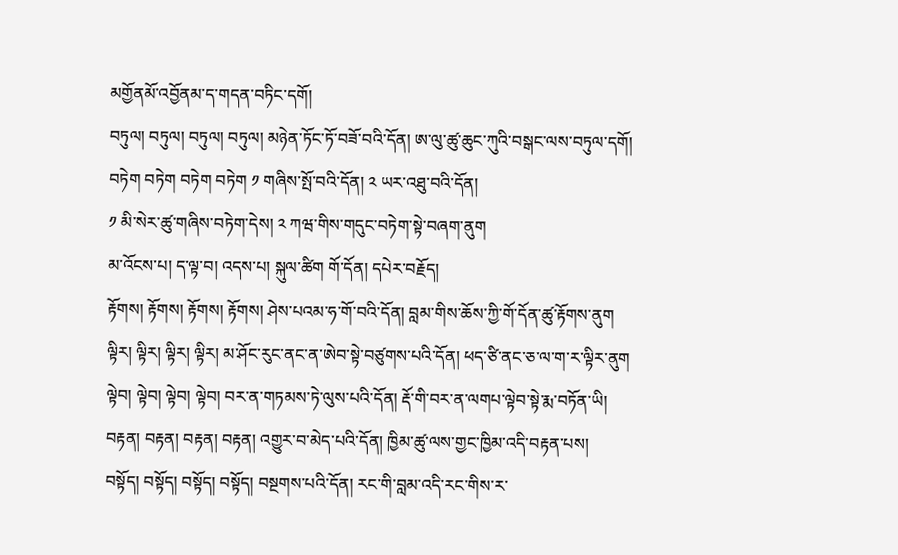མགྱོནམོ་འབྱོནམ་ད་གདན་བཏིང་དགོ།
བཏུལ། བཏུལ། བཏུལ། བཏུལ། མཉེན་ཏོང་ཏོ་བཟོ་བའི་དོན། ཨ་ལུ་ཚུ་ཆུང་ཀུའི་བསྒང་ལས་བཏུལ་དགོ།
བཏེག བཏེག བཏེག བཏེག ༡ གཞིས་སྤོ་བའི་དོན། ༢ ཡར་འཐུ་བའི་དོན།
༡ མི་སེར་ཚུ་གཞིས་བཏེག་དེས། ༢ ཀཝ་གིས་གདུང་བཏེག་སྟེ་བཞག་ནུག
མ་འོངས་པ། ད་ལྟ་བ། འདས་པ། སྐུལ་ཚིག གོ་དོན། དཔེར་བརྗོད།
རྟོགས། རྟོགས། རྟོགས། རྟོགས། ཤེས་པའམ་ཧ་གོ་བའི་དོན། བླམ་གིས་ཆོས་ཀྱི་གོ་དོན་ཚུ་རྟོགས་ནུག
ལྟིར། ལྟིར། ལྟིར། ལྟིར། མ་ཤོང་རུང་ནང་ན་ཨེབ་སྟེ་བཙུགས་པའི་དོན། ཕད་ཙི་ནང་ཅ་ལ་ག་ར་ལྟིར་ནུག
ལྟེབ། ལྟེབ། ལྟེབ། ལྟེབ། བར་ན་གཏམས་ཏེ་ལུས་པའི་དོན། རྡོ་གི་བར་ན་ལགཔ་ལྟེབ་སྟེ་རྨ་བཏོན་ཡི།
བརྟན། བརྟན། བརྟན། བརྟན། འགྱུར་བ་མེད་པའི་དོན། ཁྱིམ་ཚུ་ལས་གྱང་ཁྱིམ་འདི་བརྟན་པས།
བསྟོད། བསྟོད། བསྟོད། བསྟོད། བསྔགས་པའི་དོན། རང་གི་བླམ་འདི་རང་གིས་ར་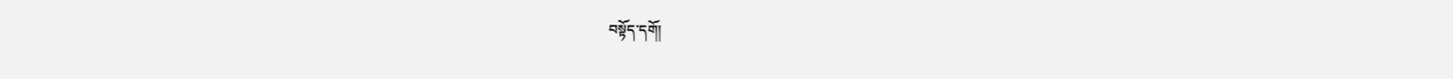བསྟོད་དགོ།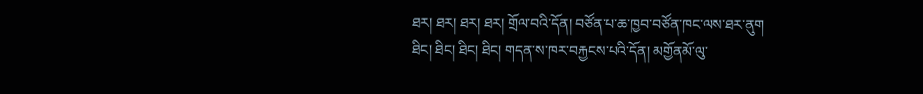ཐར། ཐར། ཐར། ཐར། གྲོལ་བའི་དོན། བཙོན་པ་ཆ་ཁྱབ་བཙོན་ཁང་ལས་ཐར་ནུག
ཐིང། ཐིང། ཐིང། ཐིང། གདན་ས་ཁར་བརྐྱངས་པའི་དོན། མགྱོནམོ་ལུ་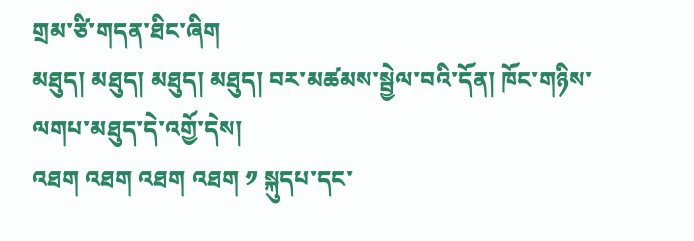གྲམ་ཙི་གདན་ཐིང་ཞིག
མཐུད། མཐུད། མཐུད། མཐུད། བར་མཚམས་སྦྱེལ་བའི་དོན། ཁོང་གཉིས་ལགཔ་མཐུད་དེ་འགྱོ་དེས།
འཐག འཐག འཐག འཐག ༡ སྐུདཔ་དང་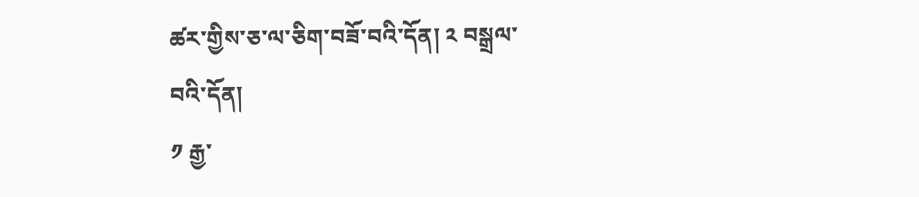ཚར་གྱིས་ཅ་ལ་ཅིག་བཟོ་བའི་དོན། ༢ བསྒྲལ་བའི་དོན།
༡ རྒྱ་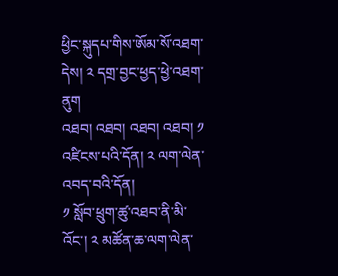ཕྱིང་སྐུདཔ་གིས་ཨོམ་སོ་འཐག་དེས། ༢ དགྲ་བྱང་ཕྱད་ཕྱེ་འཐག་ནུག
འཐབ། འཐབ། འཐབ། འཐབ། ༡ འཛིངས་པའི་དོན། ༢ ལག་ལེན་འབད་བའི་དོན།
༡ སློབ་ཕྲུག་ཚུ་འཐབ་ནི་མི་འོང་། ༢ མཚོན་ཆ་ལག་ལེན་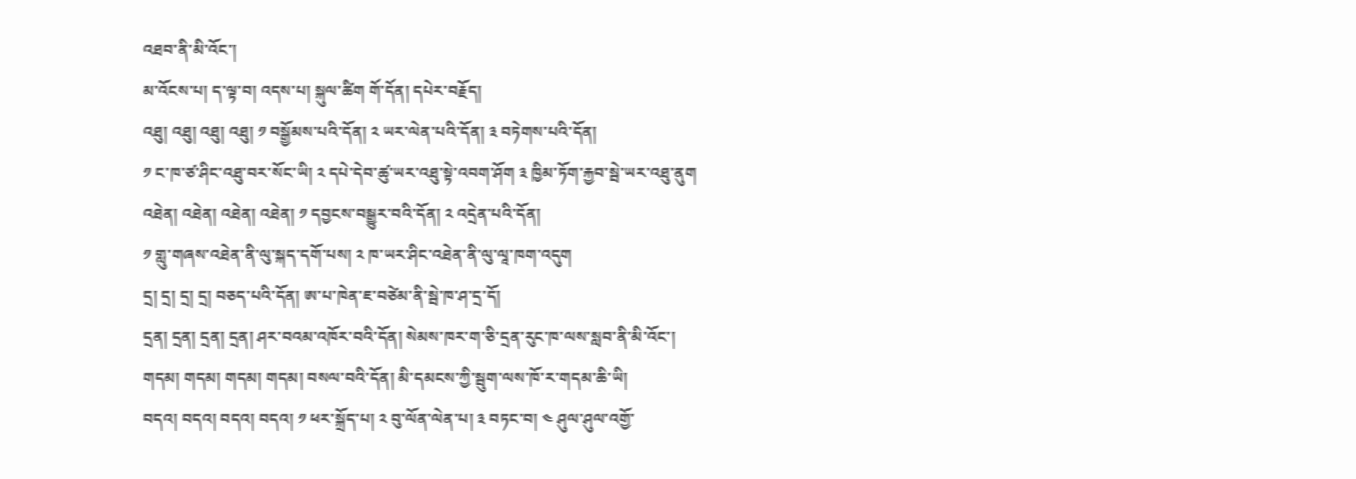འཐབ་ནི་མི་འོང་།
མ་འོངས་པ། ད་ལྟ་བ། འདས་པ། སྐུལ་ཚིག གོ་དོན། དཔེར་བརྗོད།
འཐུ། འཐུ། འཐུ། འཐུ། ༡ བསྒྱོམས་པའི་དོན། ༢ ཡར་ལེན་པའི་དོན། ༣ བཏེགས་པའི་དོན།
༡ ང་ཁ་ཙ་ཤིང་འཐུ་བར་སོང་ཡི། ༢ དཔེ་དེབ་ཚུ་ཡར་འཐུ་སྟེ་འབག་ཤོག ༣ ཁྱིམ་ཏོག་རྐྱབ་སྦེ་ཡར་འཐུ་ནུག
འཐེན། འཐེན། འཐེན། འཐེན། ༡ དབྱངས་བསྒྱུར་བའི་དོན། ༢ འདྲེན་པའི་དོན།
༡ གླུ་གཞས་འཐེན་ནི་ལུ་སྐད་དགོ་པས། ༢ ཁ་ཡར་ཤིང་འཐེན་ནི་ལུ་ལཱ་ཁག་འདུག
དྲ། དྲ། དྲ། དྲ། བཅད་པའི་དོན། ཨ་པ་ཁེན་ཇ་བཙེམ་ནི་སྦེ་ཁ་ཤ་དྲ་དོ།
དྲན། དྲན། དྲན། དྲན། ཤར་བའམ་འཁོར་བའི་དོན། སེམས་ཁར་ག་ཅི་དྲན་རུང་ཁ་ལས་སླབ་ནི་མི་འོང་།
གདམ། གདམ། གདམ། གདམ། བསལ་བའི་དོན། མི་དམངས་ཀྱི་སྦུག་ལས་ཁོ་ར་གདམ་ཆི་ཡི།
བདའ། བདའ། བདའ། བདའ། ༡ ཕར་སྐྲོད་པ། ༢ བུ་ལོན་ལེན་པ། ༣ བཏང་བ། ༤ ཤུལ་ཤུལ་འགྱོ་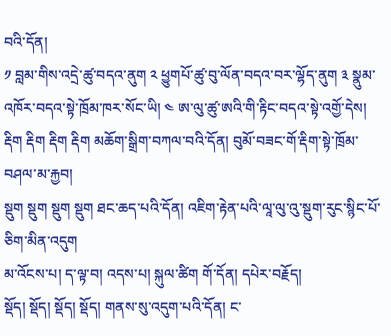བའི་དོན།
༡ བླམ་གིས་འདྲེ་ཚུ་བདའ་ནུག ༢ ཕྱུགཔོ་ཚུ་བུ་ལོན་བདའ་བར་ལྷོད་ནུག ༣ སྣུམ་འཁོར་བདའ་སྟེ་ཁྲོམ་ཁར་སོང་ཡི། ༤ ཨ་ལུ་ཚུ་ཨའི་གི་རྟིང་བདའ་སྟེ་འགྱོ་དེས།
རྡིག རྡིག རྡིག རྡིག མཆོག་སྒྲིག་བཀལ་བའི་དོན། བུམོ་བཟང་གོ་རྡིག་སྟེ་ཁྲོམ་བཤལ་མ་རྐྱབ།
སྡུག སྡུག སྡུག སྡུག ཐང་ཆད་པའི་དོན། འཇིག་རྟེན་པའི་ལཱ་ལུ་འུ་སྡུག་རུང་སྙིང་པོ་ཅིག་མིན་འདུག
མ་འོངས་པ། ད་ལྟ་བ། འདས་པ། སྐུལ་ཚིག གོ་དོན། དཔེར་བརྗོད།
སྡོད། སྡོད། སྡོད། སྡོད། གནས་སུ་འདུག་པའི་དོན། ང་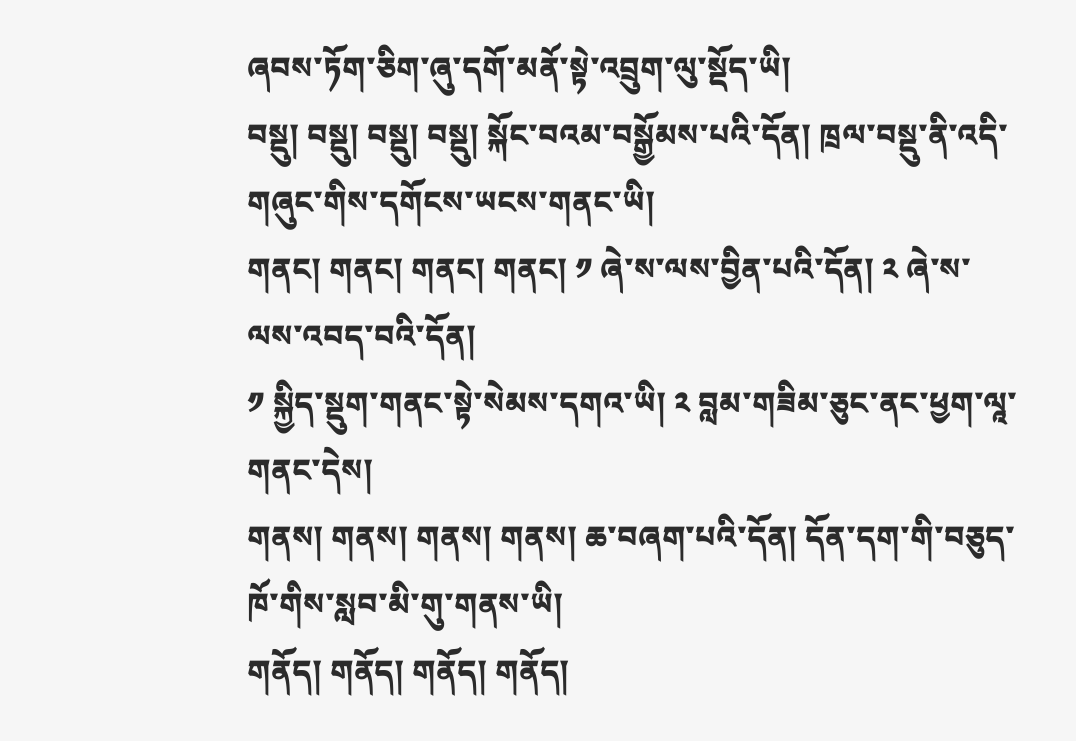ཞབས་ཏོག་ཅིག་ཞུ་དགོ་མནོ་སྟེ་འབྲུག་ལུ་སྡོད་ཡི།
བསྡུ། བསྡུ། བསྡུ། བསྡུ། སྐོང་བའམ་བསྒྱོམས་པའི་དོན། ཁྲལ་བསྡུ་ནི་འདི་གཞུང་གིས་དགོངས་ཡངས་གནང་ཡི།
གནང། གནང། གནང། གནང། ༡ ཞེ་ས་ལས་བྱིན་པའི་དོན། ༢ ཞེ་ས་ལས་འབད་བའི་དོན།
༡ སྐྱིད་སྡུག་གནང་སྟེ་སེམས་དགའ་ཡི། ༢ བླམ་གཟིམ་ཅུང་ནང་ཕྱག་ལཱ་གནང་དེས།
གནས། གནས། གནས། གནས། ཆ་བཞག་པའི་དོན། དོན་དག་གི་བཅུད་ཁོ་གིས་སླབ་མི་གུ་གནས་ཡི།
གནོད། གནོད། གནོད། གནོད།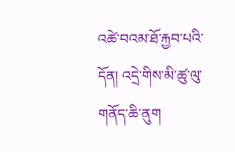འཚེ་བའམ་ཐོ་རྐྱབ་པའི་དོན། འདྲེ་གིས་མི་ཚུ་ལུ་གནོད་ཆི་ནུག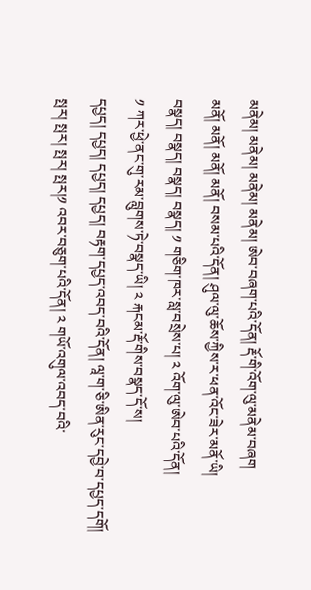མནེམ། མནེམ། མནེམ། མནེམ། ཨེབ་བཞག་པའི་དོན། རྡོ་གི་འོག་ལུ་མནེམ་བཞག
མནོ། མནོ། མནོ། མནོ། བསམ་པའི་དོན། ཤུལ་ལུ་ཆོས་ཀྱིས་ར་ཕན་འོང་ཟེར་མནོ་ཡི།
བསྣད། བསྣད། བསྣད། བསྣད། ༡ གཅིག་ཁར་སླ་བསྲེས་པ། ༢ འོག་ལུ་ཨེབ་པའི་དོན།
༡ ཀར་ཕྱེ་ནང་གུ་རམ་བླུགས་ཏེ་བསྣད་ཡི། ༢ རྐངམ་རྡོ་གིས་བསྣད་དོ་ས།
དཔྱད། དཔྱད། དཔྱད། དཔྱད། བརྟག་དཔྱད་འབད་བའི་དོན། ལཱ་ག་ཅི་ཨིན་རུང་དབྱེ་བ་དཔྱད་དགོ།
སྤར། སྤར། སྤར། སྤར།༡ འབར་བཅུག་པའི་དོན། ༢ གཡོ་འགུལ་འབད་བའི་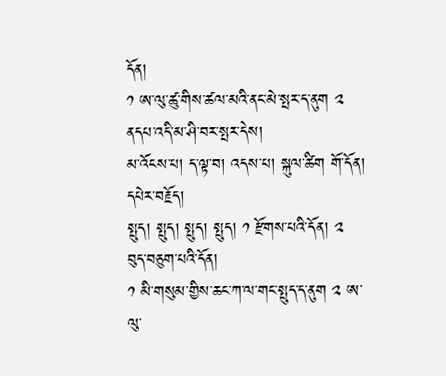དོན།
༡ ཨ་ལུ་ཚུ་གིས་ཚལ་མའི་ནང་མེ་སྤར་ད་ནུག ༢ ནདཔ་འདི་མ་ཤི་བར་སྤར་དེས།
མ་འོངས་པ། ད་ལྟ་བ། འདས་པ། སྐུལ་ཚིག གོ་དོན། དཔེར་བརྗོད།
སྤུད། སྤུད། སྤུད། སྤུད། ༡ རྫོགས་པའི་དོན། ༢ བུད་བཅུག་པའི་དོན།
༡ མི་གསུམ་གྱིས་ཆང་ཀ་ལ་གང་སྤུད་ད་ནུག ༢ ཨ་ལུ་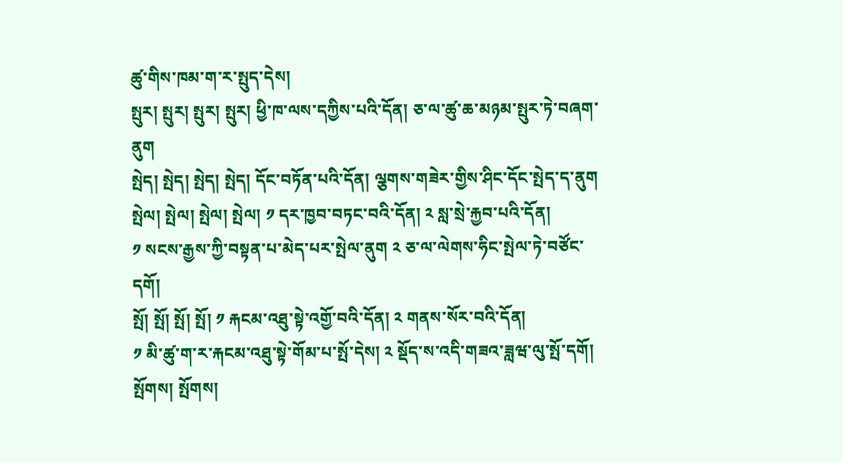ཚུ་གིས་ཁམ་ག་ར་སྤུད་དེས།
སྤུར། སྤུར། སྤུར། སྤུར། ཕྱི་ཁ་ལས་དཀྱིས་པའི་དོན། ཅ་ལ་ཚུ་ཆ་མཉམ་སྤུར་ཏེ་བཞག་ནུག
སྤེད། སྤེད། སྤེད། སྤེད། དོང་བཏོན་པའི་དོན། ལྕགས་གཟེར་གྱིས་ཤིང་དོང་སྤེད་ད་ནུག
སྤེལ། སྤེལ། སྤེལ། སྤེལ། ༡ དར་ཁྱབ་བཏང་བའི་དོན། ༢ སླ་སྲེ་རྐྱབ་པའི་དོན།
༡ སངས་རྒྱས་ཀྱི་བསྟན་པ་མེད་པར་སྤེལ་ནུག ༢ ཅ་ལ་ལེགས་ཧིང་སྤེལ་ཏེ་བཙོང་དགོ།
སྤོ། སྤོ། སྤོ། སྤོ། ༡ རྐངམ་འཐུ་སྟེ་འགྱོ་བའི་དོན། ༢ གནས་སོར་བའི་དོན།
༡ མི་ཚུ་ག་ར་རྐངམ་འཐུ་སྟེ་གོམ་པ་སྤོ་དེས། ༢ སྡོད་ས་འདི་གཟའ་ཟླཝ་ལུ་སྤོ་དགོ།
སྤོགས། སྤོགས།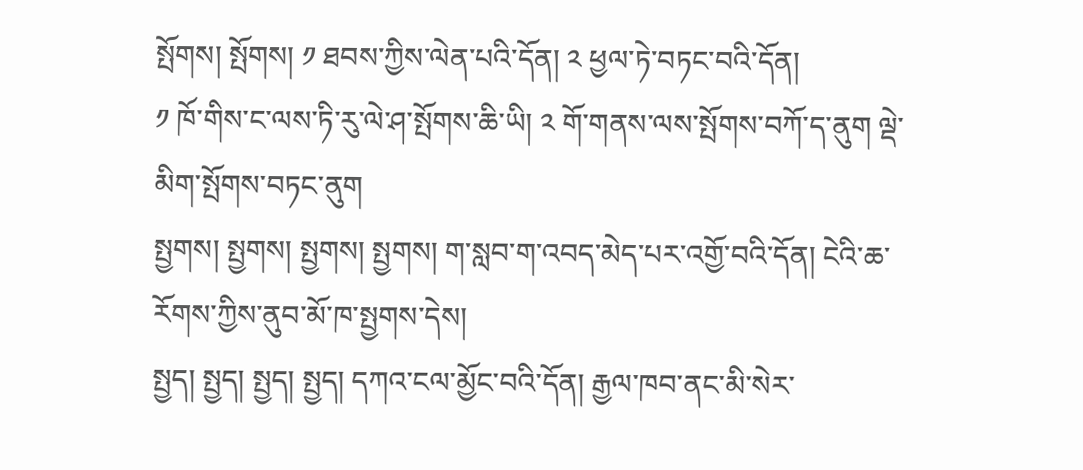སྤོགས། སྤོགས། ༡ ཐབས་ཀྱིས་ལེན་པའི་དོན། ༢ ཕྱལ་ཏེ་བཏང་བའི་དོན།
༡ ཁོ་གིས་ང་ལས་ཏི་རུ་ལེ་ཤ་སྤོགས་ཆི་ཡི། ༢ གོ་གནས་ལས་སྤོགས་བཀོ་ད་ནུག ལྡེ་མིག་སྤོགས་བཏང་ནུག
སྤྱགས། སྤྱགས། སྤྱགས། སྤྱགས། ག་སླབ་ག་འབད་མེད་པར་འགྱོ་བའི་དོན། ངེའི་ཆ་རོགས་ཀྱིས་ནུབ་མོ་ཁ་སྤྱགས་དེས།
སྤྱད། སྤྱད། སྤྱད། སྤྱད། དཀའ་ངལ་མྱོང་བའི་དོན། རྒྱལ་ཁབ་ནང་མི་སེར་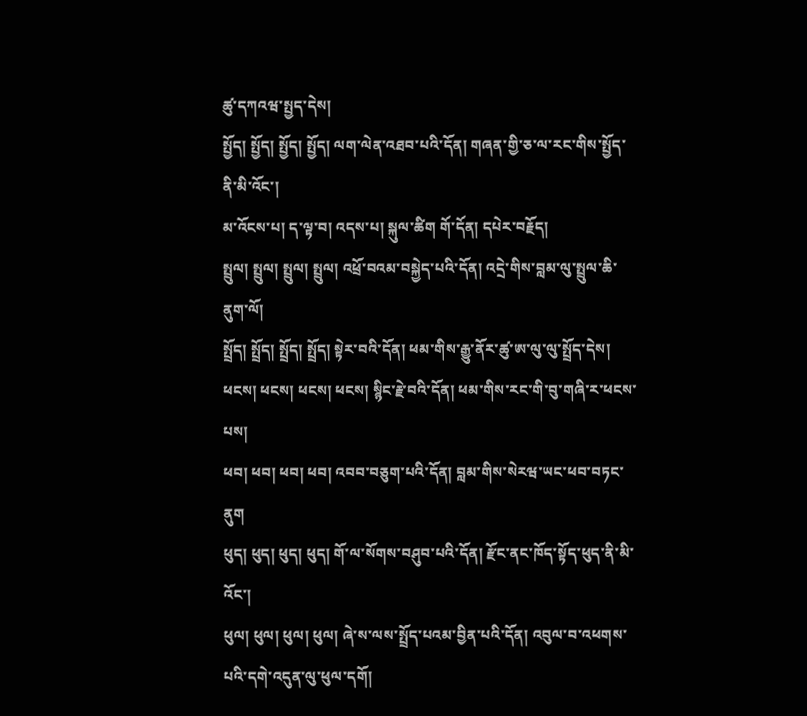ཚུ་དཀའཝ་སྤྱད་དེས།
སྤྱོད། སྤྱོད། སྤྱོད། སྤྱོད། ལག་ལེན་འཐབ་པའི་དོན། གཞན་གྱི་ཅ་ལ་རང་གིས་སྤྱོད་ནི་མི་འོང་།
མ་འོངས་པ། ད་ལྟ་བ། འདས་པ། སྐུལ་ཚིག གོ་དོན། དཔེར་བརྗོད།
སྤྲུལ། སྤྲུལ། སྤྲུལ། སྤྲུལ། འཕྲོ་བའམ་བསྐྱེད་པའི་དོན། འདྲེ་གིས་བླམ་ལུ་སྤྲུལ་ཆི་ནུག་ལོ།
སྤྲོད། སྤྲོད། སྤྲོད། སྤྲོད། སྟེར་བའི་དོན། ཕམ་གིས་རྒྱུ་ནོར་ཚུ་ཨ་ལུ་ལུ་སྤྲོད་དེས།
ཕངས། ཕངས། ཕངས། ཕངས། སྙིང་རྗེ་བའི་དོན། ཕམ་གིས་རང་གི་བུ་གཞི་ར་ཕངས་པས།
ཕབ། ཕབ། ཕབ། ཕབ། འབབ་བཅུག་པའི་དོན། བླམ་གིས་སེརཝ་ཡང་ཕབ་བཏང་ནུག
ཕུད། ཕུད། ཕུད། ཕུད། གོ་ལ་སོགས་བཤུབ་པའི་དོན། རྫོང་ནང་ཁོད་སྟོད་ཕུད་ནི་མི་འོང་།
ཕུལ། ཕུལ། ཕུལ། ཕུལ། ཞེ་ས་ལས་སྤྲོད་པའམ་བྱིན་པའི་དོན། འབུལ་བ་འཕགས་པའི་དགེ་འདུན་ལུ་ཕུལ་དགོ།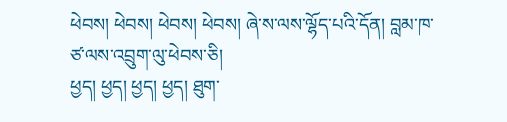ཕེབས། ཕེབས། ཕེབས། ཕེབས། ཞེ་ས་ལས་ལྷོད་པའི་དོན། བླམ་ཁ་ཙ་ལས་འབྲུག་ལུ་ཕེབས་ཅི།
ཕྱད། ཕྱད། ཕྱད། ཕྱད། ཐུག་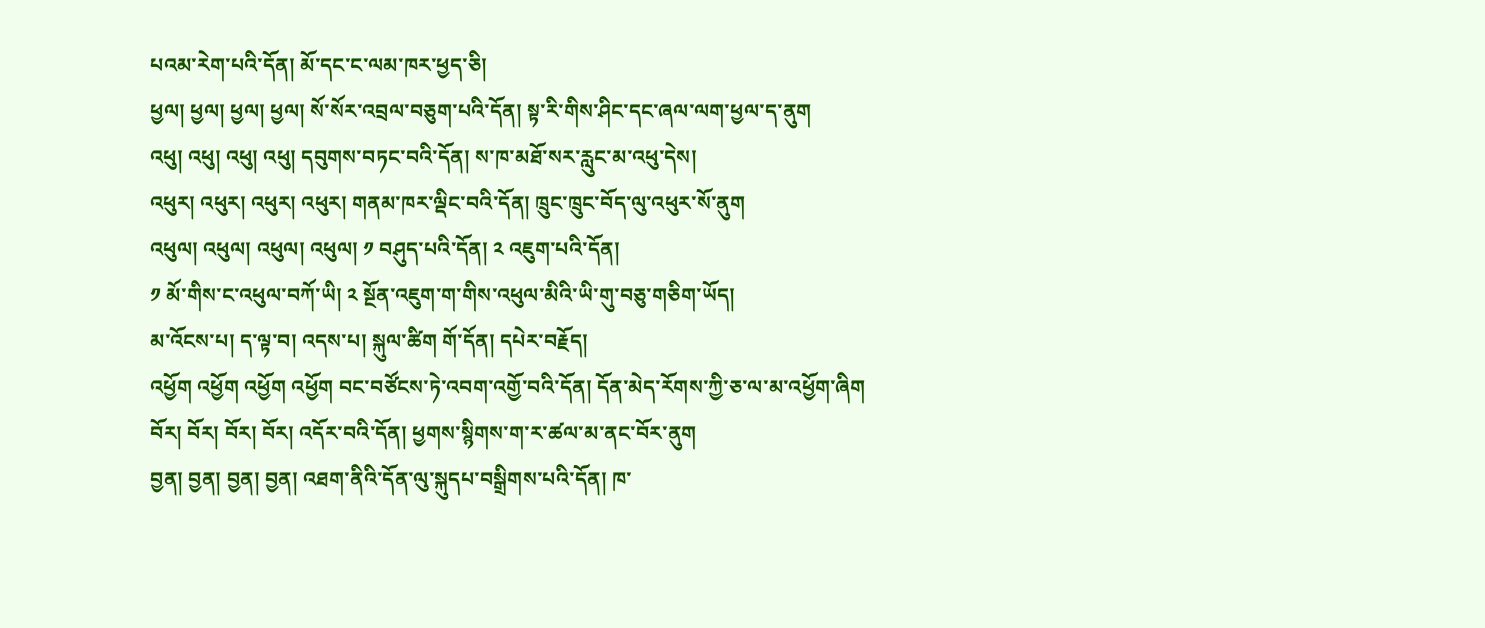པའམ་རེག་པའི་དོན། མོ་དང་ང་ལམ་ཁར་ཕྱད་ཅི།
ཕྱལ། ཕྱལ། ཕྱལ། ཕྱལ། སོ་སོར་འབྲལ་བཅུག་པའི་དོན། སྟ་རི་གིས་ཤིང་དང་ཞལ་ལག་ཕྱལ་ད་ནུག
འཕུ། འཕུ། འཕུ། འཕུ། དབུགས་བཏང་བའི་དོན། ས་ཁ་མཐོ་སར་རླུང་མ་འཕུ་དེས།
འཕུར། འཕུར། འཕུར། འཕུར། གནམ་ཁར་ལྡིང་བའི་དོན། ཁྲུང་ཁྲུང་བོད་ལུ་འཕུར་སོ་ནུག
འཕུལ། འཕུལ། འཕུལ། འཕུལ། ༡ བཤུད་པའི་དོན། ༢ འཇུག་པའི་དོན།
༡ མོ་གིས་ང་འཕུལ་བཀོ་ཡི། ༢ སྔོན་འཇུག་ག་གིས་འཕུལ་མིའི་ཡི་གུ་བཅུ་གཅིག་ཡོད།
མ་འོངས་པ། ད་ལྟ་བ། འདས་པ། སྐུལ་ཚིག གོ་དོན། དཔེར་བརྗོད།
འཕྱོག འཕྱོག འཕྱོག འཕྱོག བང་བཙོངས་ཏེ་འབག་འགྱོ་བའི་དོན། དོན་མེད་རོགས་ཀྱི་ཅ་ལ་མ་འཕྱོག་ཞིག
བོར། བོར། བོར། བོར། འདོར་བའི་དོན། ཕྱགས་སྙིགས་ག་ར་ཚལ་མ་ནང་བོར་ནུག
བྱན། བྱན། བྱན། བྱན། འཐག་ནིའི་དོན་ལུ་སྐུདཔ་བསྒྲིགས་པའི་དོན། ཁ་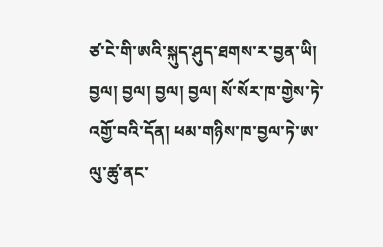ཙ་ངེ་གི་ཨའི་སྐུད་ཤུད་ཐགས་ར་བྱན་ཡི།
བྱལ། བྱལ། བྱལ། བྱལ། སོ་སོར་ཁ་གྱེས་ཏེ་འགྱོ་བའི་དོན། ཕམ་གཉིས་ཁ་བྱལ་ཏེ་ཨ་ལུ་ཚུ་ནང་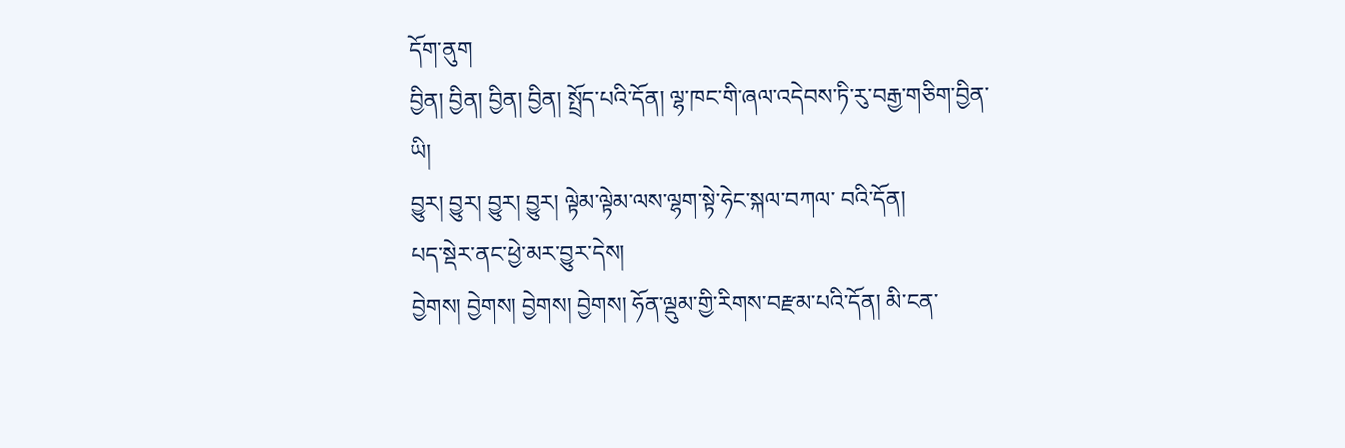དོག་ནུག
བྱིན། བྱིན། བྱིན། བྱིན། སྤྲོད་པའི་དོན། ལྷ་ཁང་གི་ཞལ་འདེབས་ཏི་རུ་བརྒྱ་གཅིག་བྱིན་ཡི།
བྱུར། བྱུར། བྱུར། བྱུར། ལྟེམ་ལྟེམ་ལས་ལྷག་སྟེ་ཧེང་སྐལ་བཀལ་ བའི་དོན།
པད་སྡེར་ནང་ཕྱེ་མར་བྱུར་དེས།
བྱེགས། བྱེགས། བྱེགས། བྱེགས། ཧོན་ལྡུམ་གྱི་རིགས་བརྫམ་པའི་དོན། མི་ངན་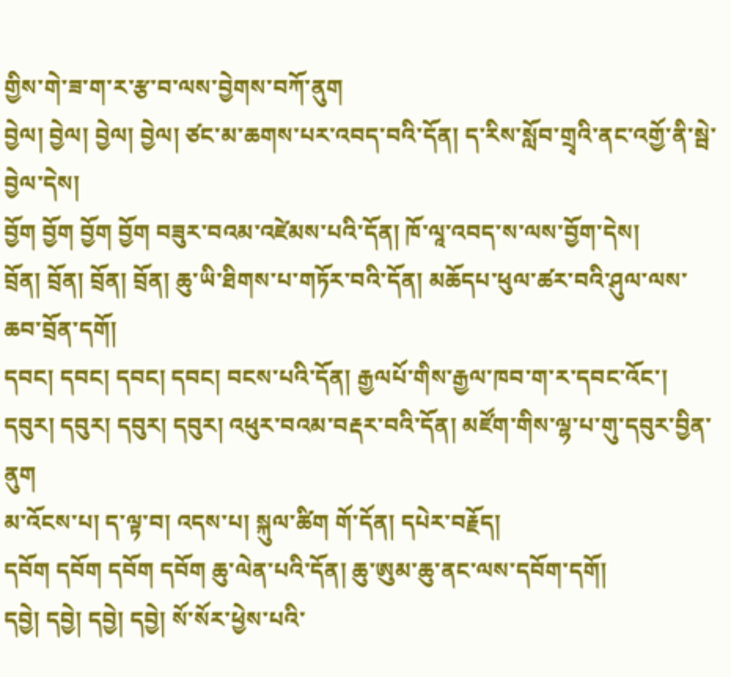གྱིས་གེ་ཟ་ག་ར་རྩ་བ་ལས་བྱེགས་བཀོ་ནུག
བྱེལ། བྱེལ། བྱེལ། བྱེལ། ཙང་མ་ཆགས་པར་འབད་བའི་དོན། ད་རིས་སློབ་གྲྭའི་ནང་འགྱོ་ནི་སྦེ་བྱེལ་དེས།
བྱོག བྱོག བྱོག བྱོག བཟུར་བའམ་འཛེམས་པའི་དོན། ཁོ་ལཱ་འབད་ས་ལས་བྱོག་དེས།
བྲོན། བྲོན། བྲོན། བྲོན། ཆུ་ཡི་ཐིགས་པ་གཏོར་བའི་དོན། མཆོདཔ་ཕུལ་ཚར་བའི་ཤུལ་ལས་ཆབ་བྲོན་དགོ།
དབང། དབང། དབང། དབང། བངས་པའི་དོན། རྒྱལཔོ་གིས་རྒྱལ་ཁབ་ག་ར་དབང་འོང་།
དབུར། དབུར། དབུར། དབུར། འཕུར་བའམ་བརྡར་བའི་དོན། མཛོག་གིས་ལྷ་པ་གུ་དབུར་བྱིན་ནུག
མ་འོངས་པ། ད་ལྟ་བ། འདས་པ། སྐུལ་ཚིག གོ་དོན། དཔེར་བརྗོད།
དབོག དབོག དབོག དབོག ཆུ་ལེན་པའི་དོན། ཆུ་ཨུམ་ཆུ་ནང་ལས་དབོག་དགོ།
དབྱེ། དབྱེ། དབྱེ། དབྱེ། སོ་སོར་ཕྱེས་པའི་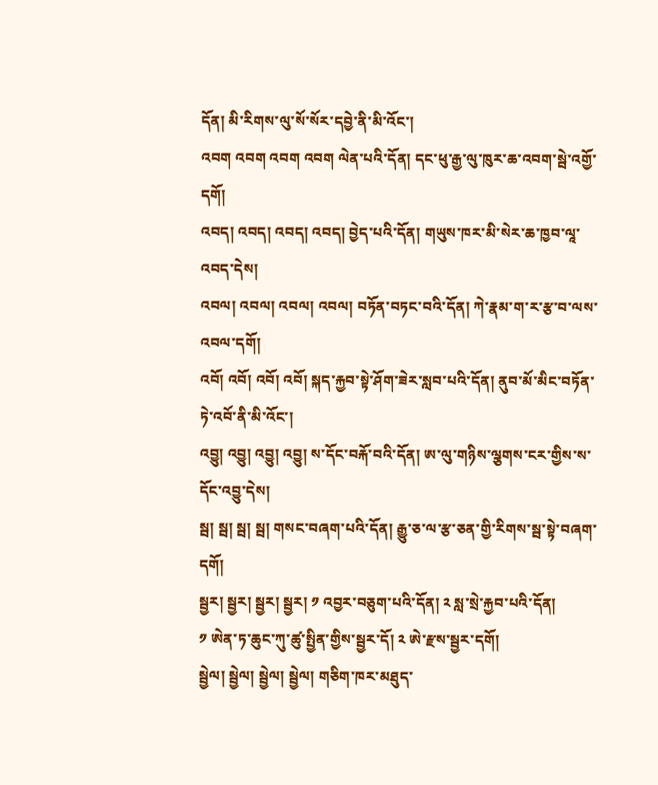དོན། མི་རིགས་ལུ་སོ་སོར་དབྱེ་ནི་མི་འོང་།
འབག འབག འབག འབག ལེན་པའི་དོན། དང་ཕུ་རྒྱ་ལུ་ཁུར་ཆ་འབག་སྦེ་འགྱོ་དགོ།
འབད། འབད། འབད། འབད། བྱེད་པའི་དོན། གཡུས་ཁར་མི་སེར་ཆ་ཁྱབ་ལཱ་འབད་དེས།
འབལ། འབལ། འབལ། འབལ། བཏོན་བཏང་བའི་དོན། ཀེ་རྣམ་ག་ར་རྩ་བ་ལས་འབལ་དགོ།
འབོ། འབོ། འབོ། འབོ། སྐད་རྐྱབ་སྟེ་ཤོག་ཟེར་སླབ་པའི་དོན། ནུབ་མོ་མིང་བཏོན་ཏེ་འབོ་ནི་མི་འོང་།
འབྱུ། འབྱུ། འབྱུ། འབྱུ། ས་དོང་བརྐོ་བའི་དོན། ཨ་ལུ་གཉིས་ལྕགས་ངར་གྱིས་ས་དོང་འབྱུ་དེས།
སྦ། སྦ། སྦ། སྦ། གསང་བཞག་པའི་དོན། རྒྱུ་ཅ་ལ་རྩ་ཅན་གྱི་རིགས་སྦ་སྟེ་བཞག་དགོ།
སྦྱར། སྦྱར། སྦྱར། སྦྱར། ༡ འབྱར་བཅུག་པའི་དོན། ༢ སླ་སྲེ་རྐྱབ་པའི་དོན།
༡ ཨེན་ཏ་ཆུང་ཀུ་ཚུ་སྤྱིན་གྱིས་སྦྱར་དོ། ༢ ཨེ་རྫས་སྦྱར་དགོ།
སྦྱེལ། སྦྱེལ། སྦྱེལ། སྦྱེལ། གཅིག་ཁར་མཐུད་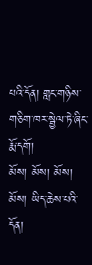པའི་དོན། གླང་གཉིས་གཅིག་ཁར་སྦྱེལ་ཏེ་ཞིང་རྨོ་དགོ།
མོས། མོས། མོས། མོས། ཡིད་ཆེས་པའི་དོན།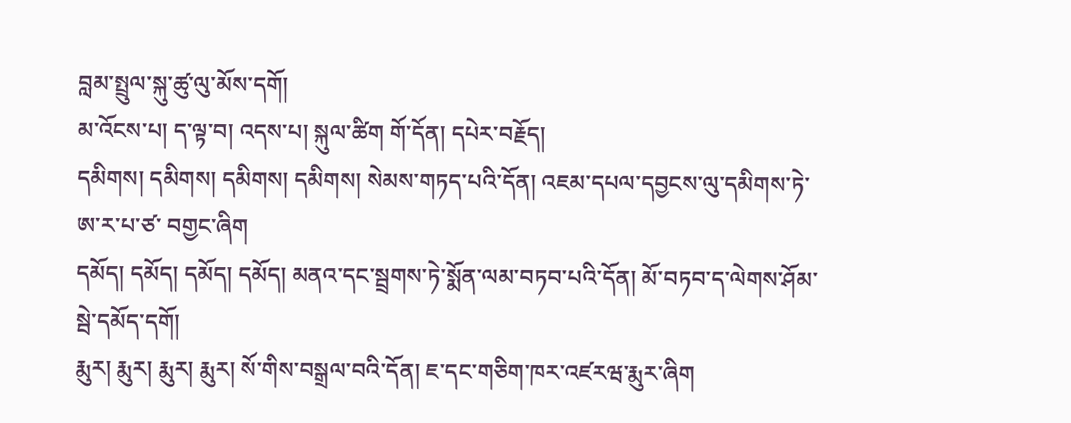བླམ་སྤྲུལ་སྐུ་ཚུ་ལུ་མོས་དགོ།
མ་འོངས་པ། ད་ལྟ་བ། འདས་པ། སྐུལ་ཚིག གོ་དོན། དཔེར་བརྗོད།
དམིགས། དམིགས། དམིགས། དམིགས། སེམས་གཏད་པའི་དོན། འཇམ་དཔལ་དབྱངས་ལུ་དམིགས་ཏེ་ཨ་ར་པ་ཙ་ བགྱང་ཞིག
དམོད། དམོད། དམོད། དམོད། མནའ་དང་སྦྲགས་ཏེ་སྨོན་ལམ་བཏབ་པའི་དོན། མོ་བཏབ་ད་ལེགས་ཤོམ་སྦེ་དམོད་དགོ།
རྨུར། རྨུར། རྨུར། རྨུར། སོ་གིས་བསྒྲལ་བའི་དོན། ཇ་དང་གཅིག་ཁར་འཛརཝ་རྨུར་ཞིག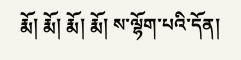རྨོ། རྨོ། རྨོ། རྨོ། ས་ལྷོག་པའི་དོན།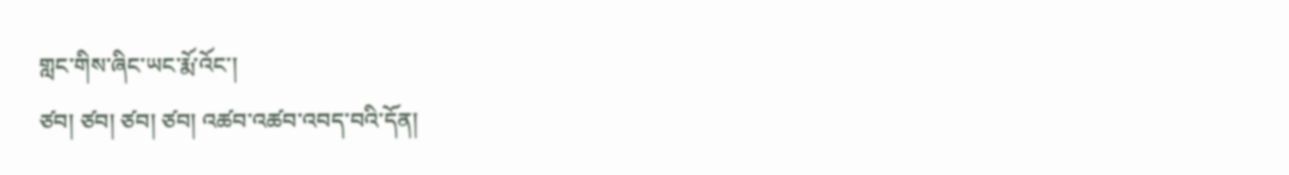གླང་གིས་ཞིང་ཡང་རྨོ་འོང་།
ཙབ། ཙབ། ཙབ། ཙབ། འཚབ་འཚབ་འབད་བའི་དོན།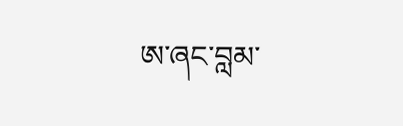ཨ་ཞང་བླམ་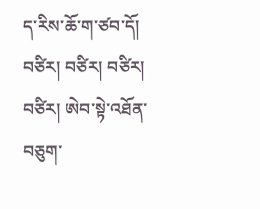ད་རིས་ཆོ་ག་ཙབ་དོ།
བཙིར། བཙིར། བཙིར། བཙིར། ཨེབ་སྟེ་འཐོན་བཅུག་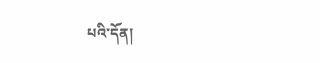པའི་དོན།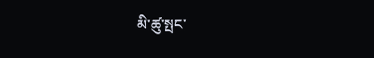མི་ཚུ་སྤང་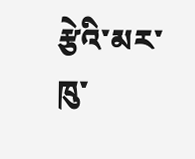རྩེའི་མར་ཁུ་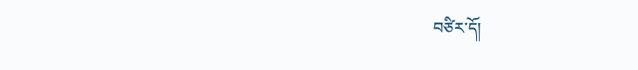བཙིར་དོ།